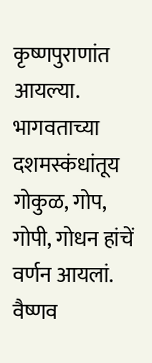कृष्णपुराणांत आयल्या. भागवताच्या दशमस्कंधांतूय गोकुळ, गोप, गोपी, गोधन हांचें वर्णन आयलां.
वैष्णव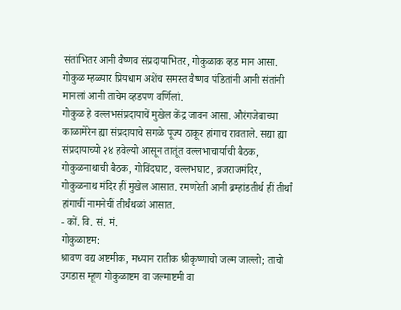संतांभितर आनी वैष्णव संप्रदायाभितर, गोकुळाक व्हड मान आसा. गोकुळ म्हळ्यार प्रियधाम अशेंच समस्त वैष्णव पंडितांनी आनी संतांनी मानलां आनी ताचेम व्हडपण वर्णिलां.
गोकुळ हे वल्लभसंप्रदायाचें मुखेल केंद्र जावन आसा. औरंगजेबाच्या काळामेरेन ह्या संप्रदायाचे सगळे पूज्य ठाकूर हांगाच रावताले. सद्या ह्या संप्रदायाच्यो २४ हवेल्यो आसून तातूंत वल्लभाचार्याची बैठक, गोकुळनाथाची बैठक, गोविंदघाट, वल्लभघाट, व्रजराजमंदिर, गोकुळनाथ मंदिर हीं मुखेल आसात. रमणरेती आनी ब्रम्हांडतीर्थ हीं तीर्थां हांगाचीं नामनेचीं तीर्थंथळां आसात.
- कों. वि. सं. मं.
गोकुळाष्टम:
श्रावण वद्य अष्टमीक, मध्यान रातीक श्रीकृष्णाचो जल्म जाल्लो; ताचो उगडास म्हूण गोकुळाष्टम वा जल्माष्टमी वा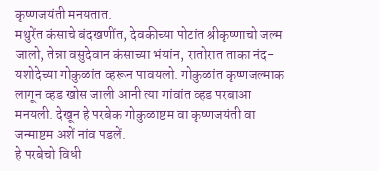कृष्णजयंती मनयतात.
मथुरेंत कंसाचे बंदखणींत, देवकीच्या पोटांत श्रीकृष्णाचो जल्म जालो, तेन्ना वसुदेवान कंसाच्या भंयांन, रातोरात ताका नंद-यशोदेच्या गोकुळांत व्हरून पावयलो. गोकुळांत कृष्णजल्माक लागून व्हड खोस जाली आनी त्या गांवांत व्हड परबाआ मनयली. देखून हे परबेक गोकुळाष्टम वा कृष्णजयंती वा जन्माष्टम अशें नांव पडलें.
हे परबेचो विधी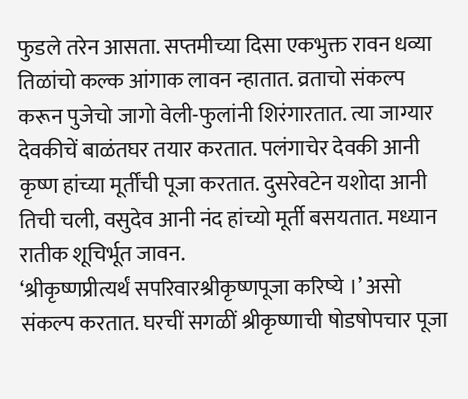फुडले तरेन आसता. सप्तमीच्या दिसा एकभुक्त रावन धव्या तिळांचो कल्क आंगाक लावन न्हातात. व्रताचो संकल्प करून पुजेचो जागो वेली-फुलांनी शिरंगारतात. त्या जाग्यार देवकीचें बाळंतघर तयार करतात. पलंगाचेर देवकी आनी कृष्ण हांच्या मूर्तींची पूजा करतात. दुसरेवटेन यशोदा आनी तिची चली, वसुदेव आनी नंद हांच्यो मूर्ती बसयतात. मध्यान रातीक शूचिर्भूत जावन.
‘श्रीकृष्णप्रीत्यर्थं सपरिवारश्रीकृष्णपूजा करिष्ये ।’ असो संकल्प करतात. घरचीं सगळीं श्रीकृष्णाची षोडषोपचार पूजा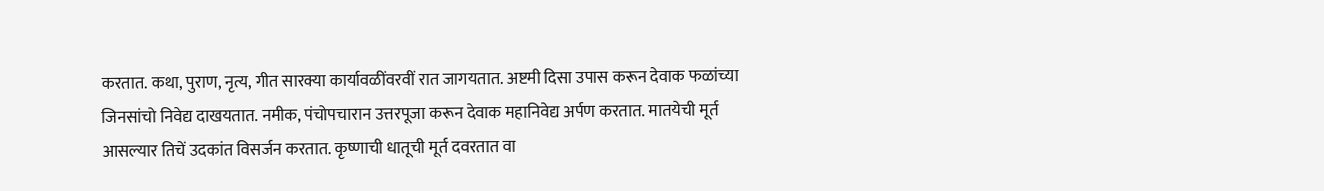करतात. कथा, पुराण, नृत्य, गीत सारक्या कार्यावळींवरवीं रात जागयतात. अष्टमी दिसा उपास करून देवाक फळांच्या जिनसांचो निवेद्य दाखयतात. नमीक, पंचोपचारान उत्तरपूजा करून देवाक महानिवेद्य अर्पण करतात. मातयेची मूर्त आसल्यार तिचें उदकांत विसर्जन करतात. कृष्णाची धातूची मूर्त दवरतात वा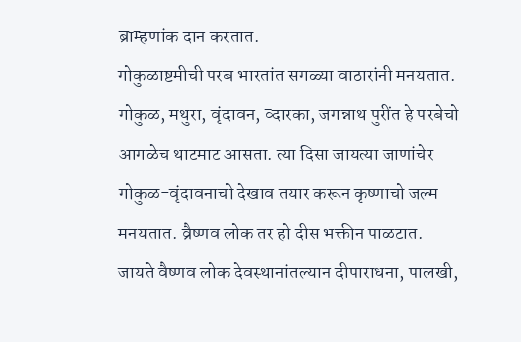ब्राम्हणांक दान करतात.
गोकुळाष्टमीची परब भारतांत सगळ्या वाठारांनी मनयतात. गोकुळ, मथुरा, वृंदावन, व्दारका, जगन्नाथ पुरींत हे परबेचो आगळेच थाटमाट आसता. त्या दिसा जायत्या जाणांचेर गोकुळ-वृंदावनाचो देखाव तयार करून कृष्णाचो जल्म मनयतात. व्रैष्णव लोक तर हो दीस भक्तीन पाळटात. जायते वैष्णव लोक देवस्थानांतल्यान दीपाराधना, पालखी,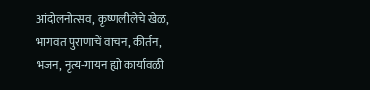आंदोलनोत्सव, कृष्णलीलेचे खेळ, भागवत पुराणाचें वाचन, कीर्तन, भजन, नृत्य-गायन ह्यो कार्यावळी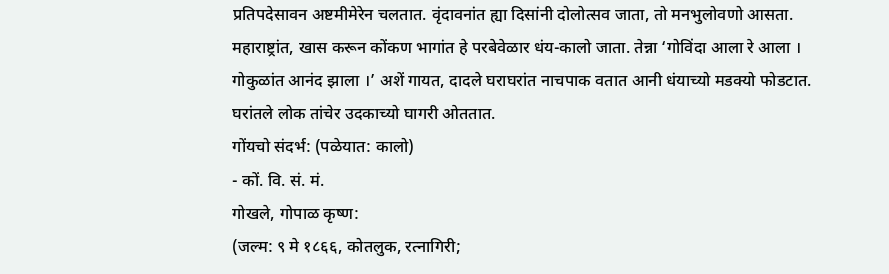प्रतिपदेसावन अष्टमीमेरेन चलतात. वृंदावनांत ह्या दिसांनी दोलोत्सव जाता, तो मनभुलोवणो आसता. महाराष्ट्रांत, खास करून कोंकण भागांत हे परबेवेळार धंय-कालो जाता. तेन्ना ‘गोविंदा आला रे आला । गोकुळांत आनंद झाला ।’ अशें गायत, दादले घराघरांत नाचपाक वतात आनी धंयाच्यो मडक्यो फोडटात. घरांतले लोक तांचेर उदकाच्यो घागरी ओततात.
गोंयचो संदर्भ: (पळेयात: कालो)
- कों. वि. सं. मं.
गोखले, गोपाळ कृष्ण:
(जल्म: ९ मे १८६६, कोतलुक, रत्नागिरी;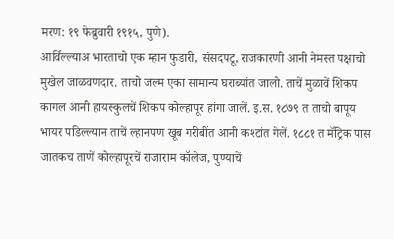मरण: १९ फेब्रुवारी १९१५, पुणे).
आर्विल्ल्याअ भारताचो एक म्हान फुडारी, संसदपटू, राजकारणी आनी नेमस्त पक्षाचो मुखेल जाळवणदार. ताचो जल्म एका सामान्य घराब्यांत जालो. ताचें मुळावें शिकप कागल आनी हायस्कुलचें शिकप कोल्हापूर हांगा जालें. इ.स. १८७९ त ताचो बापूय भायर पडिल्ल्यान ताचें ल्हानपण खूब गरीबींत आनी कश्टांत गेलें. १८८१ त मॅट्रिक पास जातकच ताणें कोल्हापूरचें राजाराम कॉलेज, पुण्याचें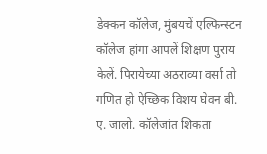डेक्कन कॉलेज, मुंबयचें एल्फिन्स्टन कॉलेज हांगा आपलें शिक्षण पुराय केलें. पिरायेच्या अठराव्या वर्सा तो गणित हो ऐच्छिक विशय घेवन बी. ए. जालो. कॉलेजांत शिकता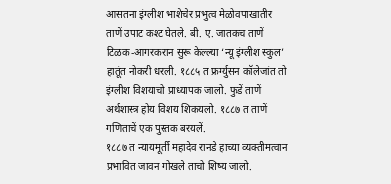आसतना इंग्लीश भाशेचेर प्रभुत्व मेळोवपाखातीर ताणें उपाट कश्ट घेतले. बी. ए. जातकच ताणें टिळक-आगरकरान सुरू केल्ल्या ‘न्यू इंग्लीश स्कुल’ हातूंत नोकरी धरली. १८८५ त फ्रर्ग्युसन कॉलेजांत तो इंग्लीश विशयाचो प्राध्यापक जालो. फुडें ताणें अर्थशास्त्र होय विशय शिकयलो. १८८७ त ताणें गणिताचें एक पुस्तक बरयलें.
१८८७ त न्यायमूर्ती महादेव रानडे हाच्या व्यक्तीमत्वान प्रभावित जावन गोखले ताचो शिष्य जालो.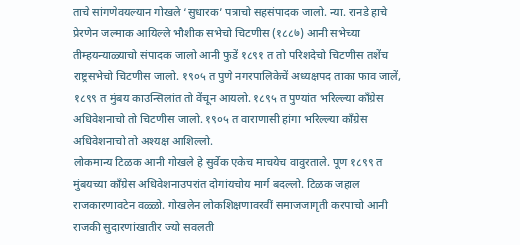ताचे सांगणेवयल्यान गोखले ‘सुधारक’ पत्राचो सहसंपादक जालो. न्या. रानडे हाचे प्रेरणेन जल्माक आयिल्ले भौशीक सभेचो चिटणीस (१८८७) आनी सभेच्या तीम्हयन्याळ्याचो संपादक जालो आनी फुडें १८९१ त तो परिशदेचो चिटणीस तशेंच राष्ट्रसभेचो चिटणीस जालो. १९०५ त पुणे नगरपालिकेचें अध्यक्षपद ताका फाव जालें, १८९९ त मुंबय काउन्सिलांत तो वेंचून आयलो. १८९५ त पुण्यांत भरिल्ल्या काँग्रेस अधिवेशनाचो तो चिटणीस जालो. १९०५ त वाराणासी हांगा भरिल्ल्या काँग्रेस अधिवेशनाचो तो अश्यक्ष आशिल्लो.
लोकमान्य टिळक आनी गोखले हे सुर्वेक एकेच माचयेच वावुरताले. पूण १८९९ त मुंबयच्या काँग्रेस अधिवेशनाउपरांत दोगांयचोय मार्ग बदल्लो. टिळक जहाल राजकारणावटेन वळ्ळो. गोखलेन लोकशिक्षणावरवीं समाजजागृती करपाचो आनी राजकी सुदारणांखातीर ज्यो सवलती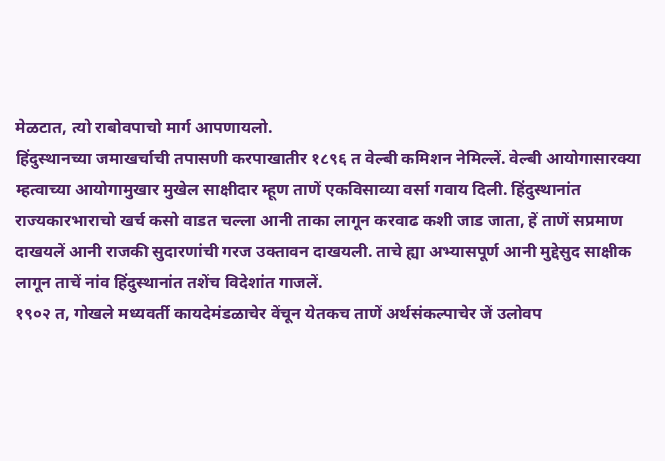मेळटात, त्यो राबोवपाचो मार्ग आपणायलो.
हिंदुस्थानच्या जमाखर्चाची तपासणी करपाखातीर १८९६ त वेल्बी कमिशन नेमिल्लें. वेल्बी आयोगासारक्या म्हत्वाच्या आयोगामुखार मुखेल साक्षीदार म्हूण ताणें एकविसाव्या वर्सा गवाय दिली. हिंदुस्थानांत राज्यकारभाराचो खर्च कसो वाडत चल्ला आनी ताका लागून करवाढ कशी जाड जाता, हें ताणें सप्रमाण दाखयलें आनी राजकी सुदारणांची गरज उक्तावन दाखयली. ताचे ह्या अभ्यासपूर्ण आनी मुद्देसुद साक्षीक लागून ताचें नांव हिंदुस्थानांत तशेंच विदेशांत गाजलें.
१९०२ त, गोखले मध्यवर्ती कायदेमंडळाचेर वेंचून येतकच ताणें अर्थसंकल्पाचेर जें उलोवप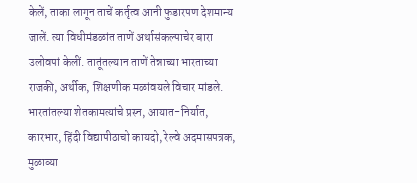केलें, ताका लागून ताचें कर्तृत्व आनी फुडारपण देशमान्य जालें. त्या विधीमंडळांत ताणें अर्थासंकल्पाचेर बारा उलोवपां केलीं. तातूंतल्यान ताणें तेन्नाच्या भारताच्या राजकी, अर्थीक, शिक्षणीक मळांवयले विचार मांडले. भारतांतल्या शेतकामत्यांचे प्रस्न, आयात-निर्यात, कारभार, हिंदी विद्यापीठाचो कायदो, रेल्वे अदमासपत्रक, मुळाव्या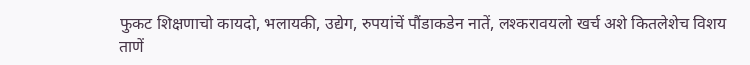फुकट शिक्षणाचो कायदो, भलायकी, उद्येग, रुपयांचें पौंडाकडेन नातें, लश्करावयलो खर्च अशे कितलेशेच विशय ताणें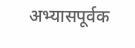अभ्यासपूर्वक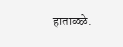हाताळ्ळे.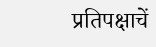प्रतिपक्षाचें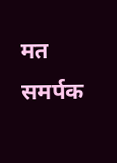मत समर्पक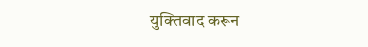युक्तिवाद करून